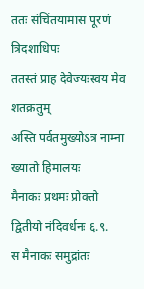ततः संचिंतयामास पूरणं त्रिदशाधिपः
ततस्तं प्राह देवेज्यःस्वय मेव शतक्रतुम्
अस्ति पर्वतमुख्योऽत्र नाम्ना ख्यातो हिमालयः
मैनाकः प्रथमः प्रोक्तो द्वितीयो नंदिवर्धनः ६.९.
स मैनाकः समुद्रांतः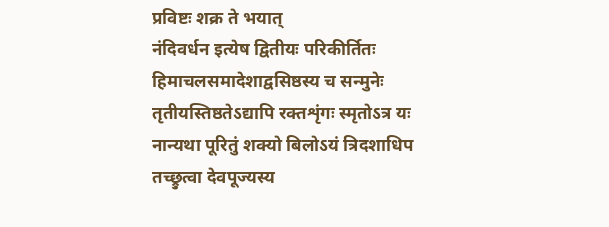प्रविष्टः शक्र ते भयात्
नंदिवर्धन इत्येष द्वितीयः परिकीर्तितः
हिमाचलसमादेशाद्वसिष्ठस्य च सन्मुनेः
तृतीयस्तिष्ठतेऽद्यापि रक्तशृंगः स्मृतोऽत्र यः
नान्यथा पूरितुं शक्यो बिलोऽयं त्रिदशाधिप
तच्छ्रुत्वा देवपूज्यस्य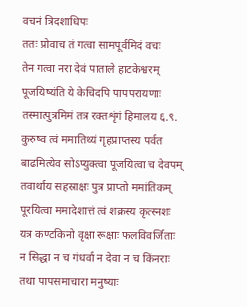वचनं त्रिदशाधिपः
ततः प्रोवाच तं गत्वा सामपूर्वमिदं वचः
तेन गत्वा नरा देवं पाताले हाटकेश्वरम्
पूजयिष्यंति ये केचिदपि पापपरायणाः
तस्मात्पुत्रमिमं तत्र रक्तशृंगं हिमालय ६.९.
कुरुष्व त्वं ममातिथ्यं गृहप्राप्तस्य पर्वत
बाढमित्येव सोऽप्युक्त्वा पूजयित्वा च देवपम्
तवार्थाय सहस्राक्षः पुत्र प्राप्तो ममांतिकम्
पूरयित्वा ममादेशात्तं त्वं शक्रस्य कृत्स्नशः
यत्र कण्टकिनो वृक्षा रूक्षाः फलविवर्जिताः
न सिद्धा न च गंधर्वा न देवा न च किंनराः
तथा पापसमाचारा मनुष्याः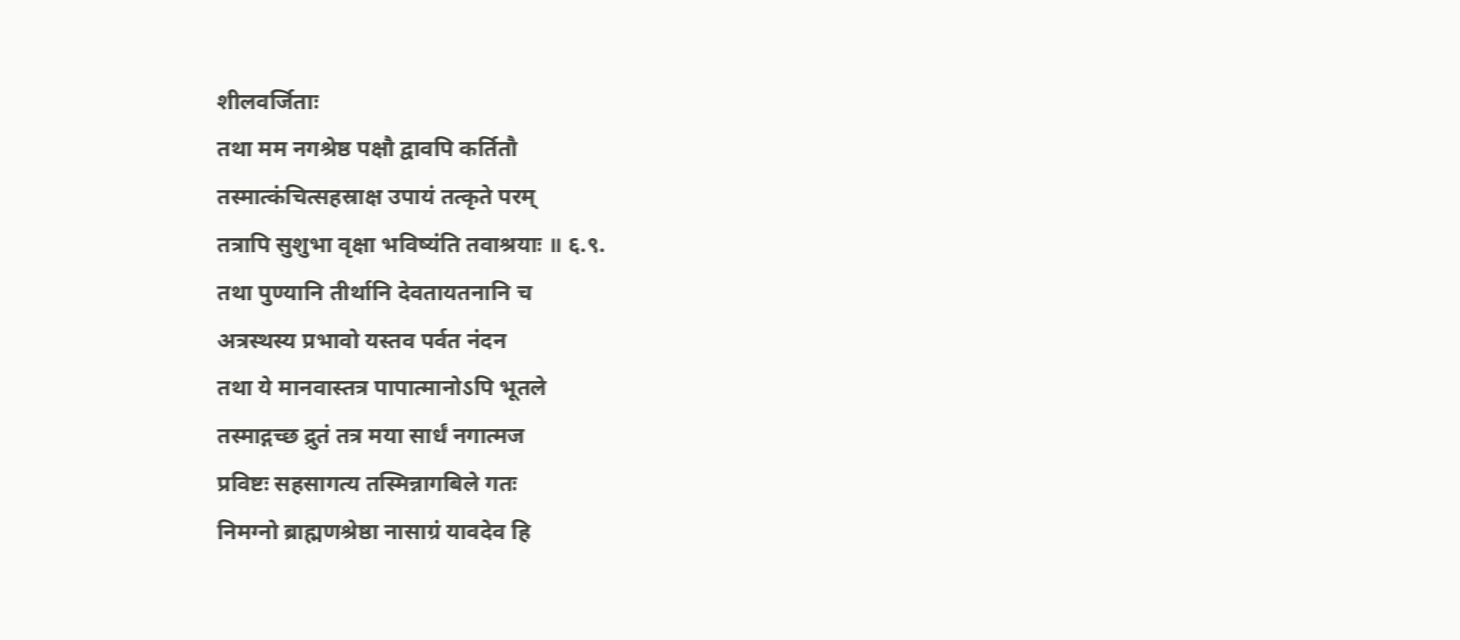शीलवर्जिताः
तथा मम नगश्रेष्ठ पक्षौ द्वावपि कर्तितौ
तस्मात्कंचित्सहस्राक्ष उपायं तत्कृते परम्
तत्रापि सुशुभा वृक्षा भविष्यंति तवाश्रयाः ॥ ६.९.
तथा पुण्यानि तीर्थानि देवतायतनानि च
अत्रस्थस्य प्रभावो यस्तव पर्वत नंदन
तथा ये मानवास्तत्र पापात्मानोऽपि भूतले
तस्माद्गच्छ द्रुतं तत्र मया सार्धं नगात्मज
प्रविष्टः सहसागत्य तस्मिन्नागबिले गतः
निमग्नो ब्राह्मणश्रेष्ठा नासाग्रं यावदेव हि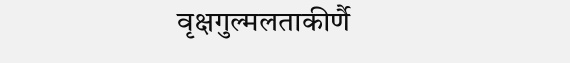वृक्षगुल्मलताकीर्णै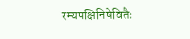रम्यपक्षिनिषेवितैः